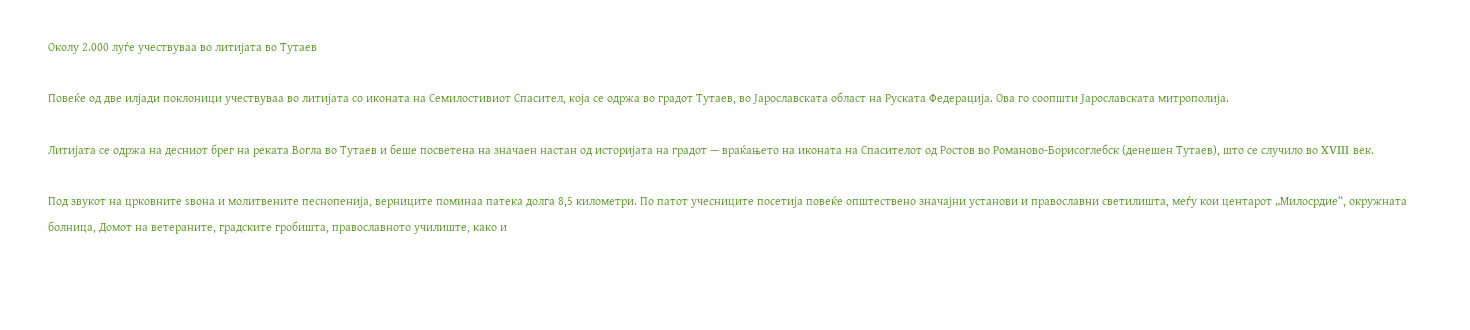Околу 2.000 луѓе учествуваа во литијата во Тутаев

Повеќе од две илјади поклоници учествуваа во литијата со иконата на Семилостивиот Спасител, која се одржа во градот Тутаев, во Јарославската област на Руската Федерација. Ова го соопшти Јарославската митрополија.

Литијата се одржа на десниот брег на реката Вогла во Тутаев и беше посветена на значаен настан од историјата на градот — враќањето на иконата на Спасителот од Ростов во Романово-Борисоглебск (денешен Тутаев), што се случило во XVIII век.

Под звукот на црковните ѕвона и молитвените песнопенија, верниците поминаа патека долга 8,5 километри. По патот учесниците посетија повеќе општествено значајни установи и православни светилишта, меѓу кои центарот „Милосрдие“, окружната болница, Домот на ветераните, градските гробишта, православното училиште, како и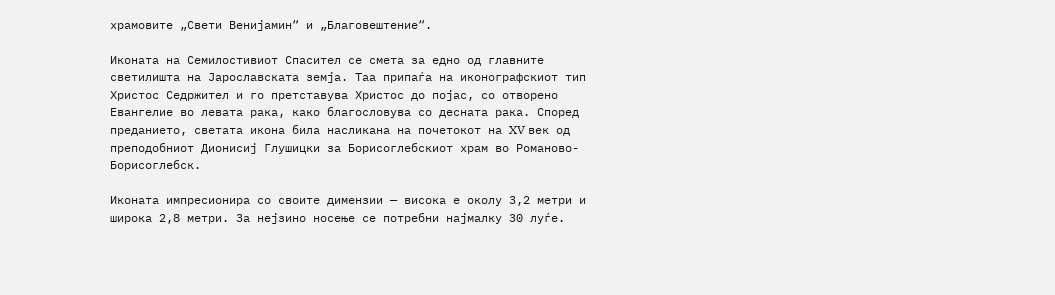храмовите „Свети Венијамин“ и „Благовештение“.

Иконата на Семилостивиот Спасител се смета за едно од главните светилишта на Јарославската земја. Таа припаѓа на иконографскиот тип Христос Седржител и го претставува Христос до појас, со отворено Евангелие во левата рака, како благословува со десната рака. Според преданието, светата икона била насликана на почетокот на XV век од преподобниот Дионисиј Глушицки за Борисоглебскиот храм во Романово-Борисоглебск.

Иконата импресионира со своите димензии — висока е околу 3,2 метри и широка 2,8 метри. За нејзино носење се потребни најмалку 30 луѓе.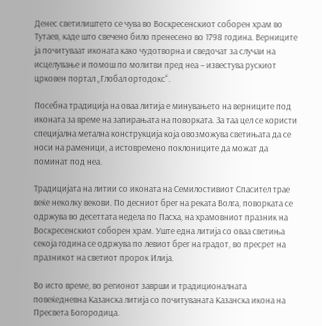Денес светилиштето се чува во Воскресенскиот соборен храм во Тутаев, каде што свечено било пренесено во 1798 година. Верниците ја почитуваат иконата како чудотворна и сведочат за случаи на исцелување и помош по молитви пред неа – известува рускиот црковен портал „Глобал ортодокс“.

Посебна традиција на оваа литија е минувањето на верниците под иконата за време на запирањата на поворката. За таа цел се користи специјална метална конструкција која овозможува светињата да се носи на раменици, а истовремено поклониците да можат да поминат под неа.

Традицијата на литии со иконата на Семилостивиот Спасител трае веќе неколку векови. По десниот брег на реката Волга, поворката се одржува во десеттата недела по Пасха, на храмовниот празник на Воскресенскиот соборен храм. Уште една литија со оваа светиња секоја година се одржува по левиот брег на градот, во пресрет на празникот на светиот пророк Илија.

Во исто време, во регионот заврши и традиционалната повеќедневна Казанска литија со почитуваната Казанска икона на Пресвета Богородица.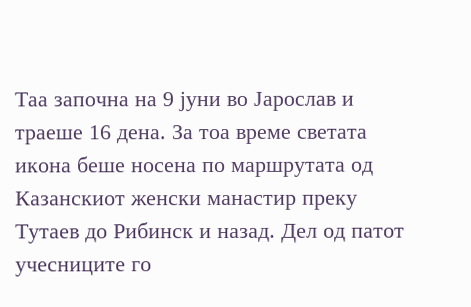Таа започна на 9 јуни во Јарослав и траеше 16 дена. За тоа време светата икона беше носена по маршрутата од Казанскиот женски манастир преку Тутаев до Рибинск и назад. Дел од патот учесниците го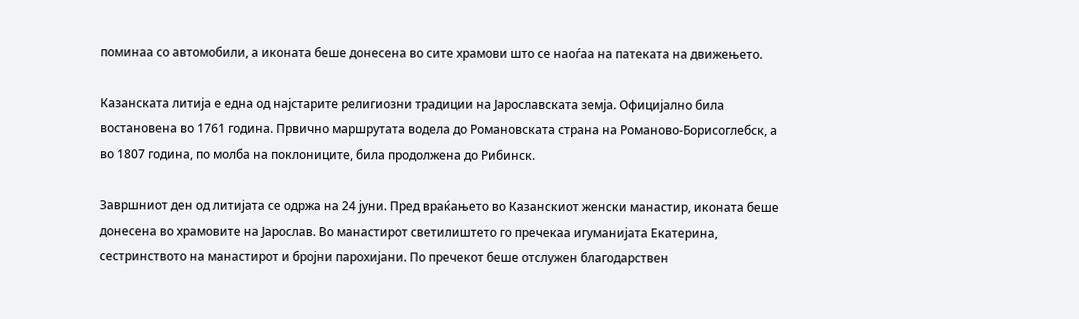поминаа со автомобили, а иконата беше донесена во сите храмови што се наоѓаа на патеката на движењето.

Казанската литија е една од најстарите религиозни традиции на Јарославската земја. Официјално била востановена во 1761 година. Првично маршрутата водела до Романовската страна на Романово-Борисоглебск, а во 1807 година, по молба на поклониците, била продолжена до Рибинск.

Завршниот ден од литијата се одржа на 24 јуни. Пред враќањето во Казанскиот женски манастир, иконата беше донесена во храмовите на Јарослав. Во манастирот светилиштето го пречекаа игуманијата Екатерина, сестринството на манастирот и бројни парохијани. По пречекот беше отслужен благодарствен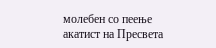молебен со пеење акатист на Пресвета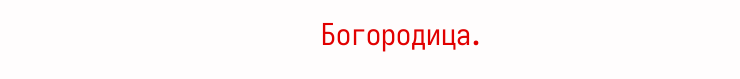Богородица.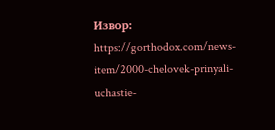Извор: https://gorthodox.com/news-item/2000-chelovek-prinyali-uchastie-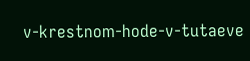v-krestnom-hode-v-tutaeve